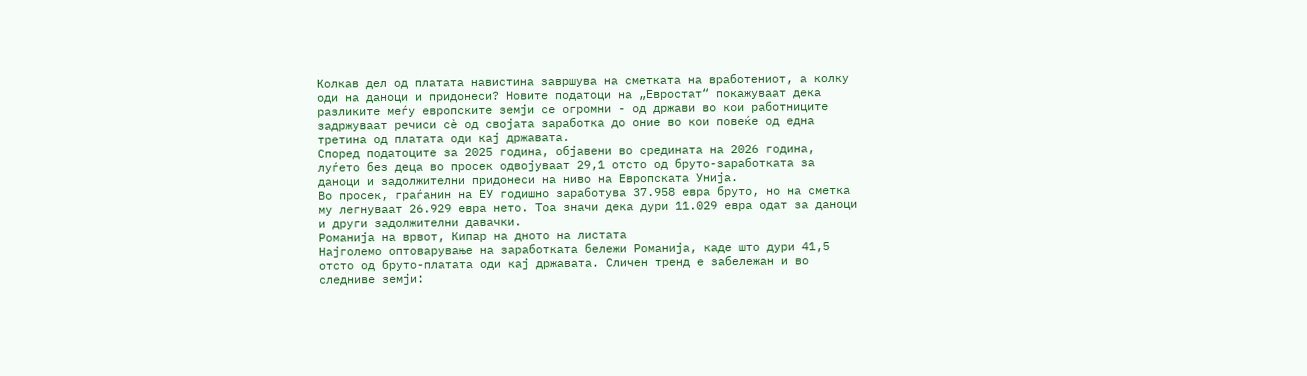Колкав дел од платата навистина завршува на сметката на вработениот, а колку оди на даноци и придонеси? Новите податоци на „Евростат“ покажуваат дека разликите меѓу европските земји се огромни - од држави во кои работниците задржуваат речиси сè од својата заработка до оние во кои повеќе од една третина од платата оди кај државата.
Според податоците за 2025 година, објавени во средината на 2026 година, луѓето без деца во просек одвојуваат 29,1 отсто од бруто-заработката за даноци и задолжителни придонеси на ниво на Европската Унија.
Во просек, граѓанин на ЕУ годишно заработува 37.958 евра бруто, но на сметка му легнуваат 26.929 евра нето. Тоа значи дека дури 11.029 евра одат за даноци и други задолжителни давачки.
Романија на врвот, Кипар на дното на листата
Најголемо оптоварување на заработката бележи Романија, каде што дури 41,5 отсто од бруто-платата оди кај државата. Сличен тренд е забележан и во следниве земји: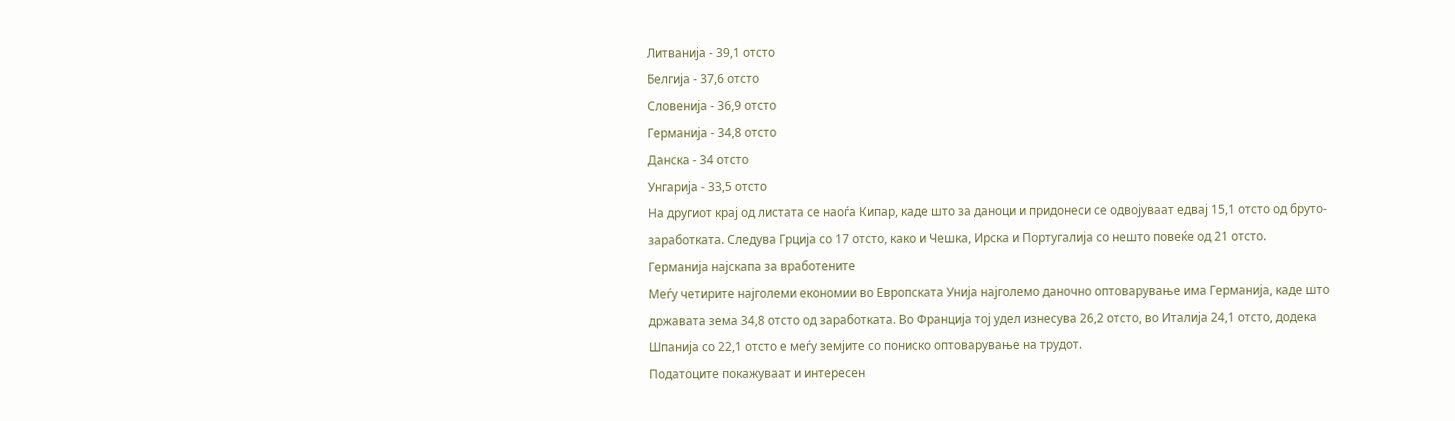Литванија - 39,1 отсто
Белгија - 37,6 отсто
Словенија - 36,9 отсто
Германија - 34,8 отсто
Данска - 34 отсто
Унгарија - 33,5 отсто
На другиот крај од листата се наоѓа Кипар, каде што за даноци и придонеси се одвојуваат едвај 15,1 отсто од бруто-заработката. Следува Грција со 17 отсто, како и Чешка, Ирска и Португалија со нешто повеќе од 21 отсто.
Германија најскапа за вработените
Меѓу четирите најголеми економии во Европската Унија најголемо даночно оптоварување има Германија, каде што државата зема 34,8 отсто од заработката. Во Франција тој удел изнесува 26,2 отсто, во Италија 24,1 отсто, додека Шпанија со 22,1 отсто е меѓу земјите со пониско оптоварување на трудот.
Податоците покажуваат и интересен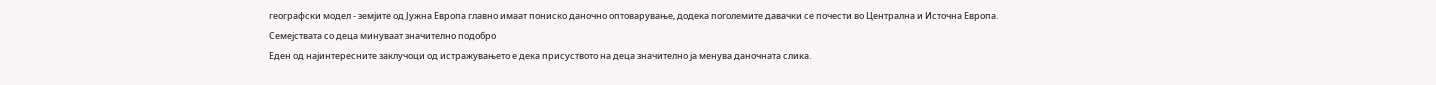географски модел - земјите од Јужна Европа главно имаат пониско даночно оптоварување, додека поголемите давачки се почести во Централна и Источна Европа.
Семејствата со деца минуваат значително подобро
Еден од најинтересните заклучоци од истражувањето е дека присуството на деца значително ја менува даночната слика.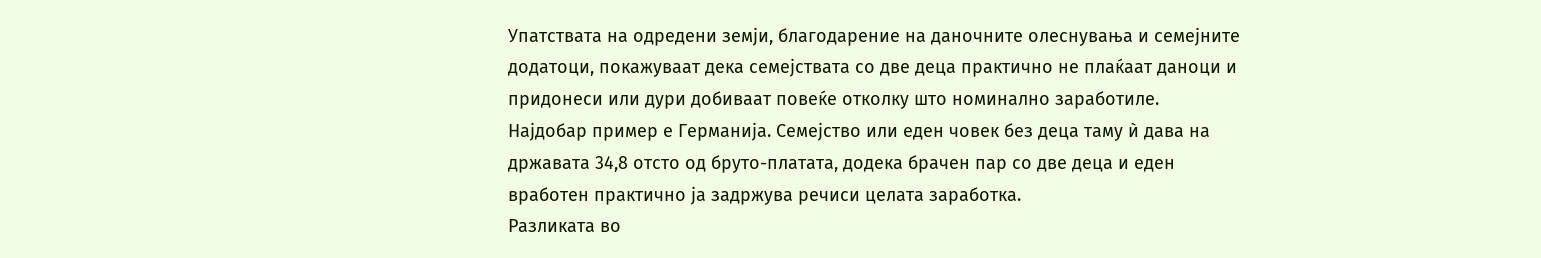Упатствата на одредени земји, благодарение на даночните олеснувања и семејните додатоци, покажуваат дека семејствата со две деца практично не плаќаат даноци и придонеси или дури добиваат повеќе отколку што номинално заработиле.
Најдобар пример е Германија. Семејство или еден човек без деца таму ѝ дава на државата 34,8 отсто од бруто-платата, додека брачен пар со две деца и еден вработен практично ја задржува речиси целата заработка.
Разликата во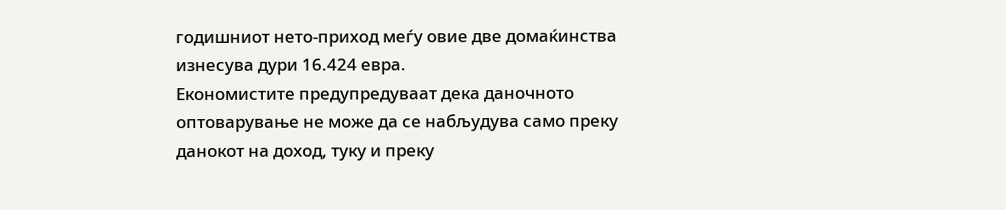годишниот нето-приход меѓу овие две домаќинства изнесува дури 16.424 евра.
Економистите предупредуваат дека даночното оптоварување не може да се набљудува само преку данокот на доход, туку и преку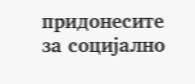придонесите за социјално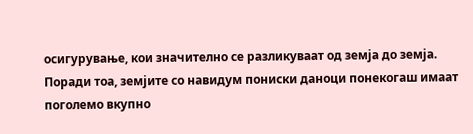осигурување, кои значително се разликуваат од земја до земја.
Поради тоа, земјите со навидум пониски даноци понекогаш имаат поголемо вкупно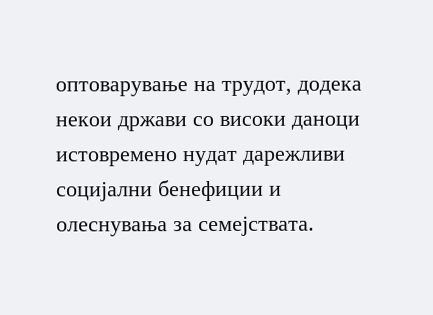оптоварување на трудот, додека некои држави со високи даноци истовремено нудат дарежливи социјални бенефиции и олеснувања за семејствата.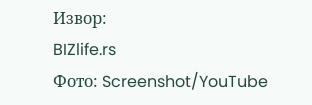Извор:
BIZlife.rs
Фото: Screenshot/YouTube